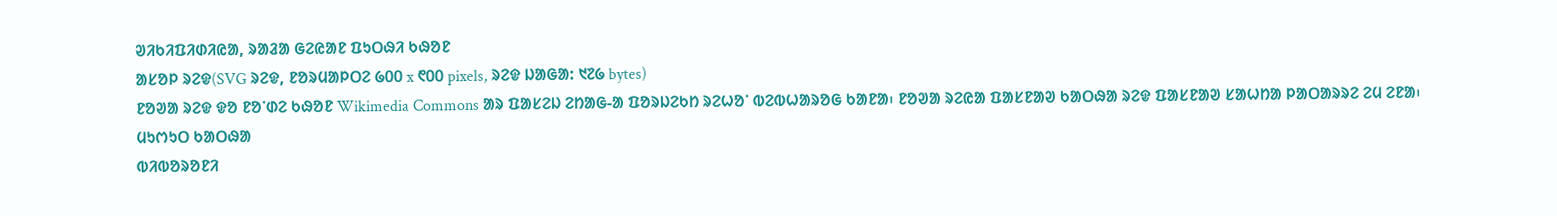ᱣᱤᱠᱤᱯᱤᱰᱤᱭᱟ, ᱨᱟᱲᱟ ᱜᱮᱭᱟᱱ ᱯᱩᱛᱷᱤ ᱠᱷᱚᱱ
ᱟᱥᱚᱞ ᱨᱮᱫ(SVG ᱨᱮᱫ, ᱱᱚᱨᱢᱟᱞᱛᱮ ᱙᱐᱐ x ᱖᱐᱐ pixels, ᱨᱮᱫ ᱡᱟᱜᱟ: ᱑᱗᱙ bytes)
ᱱᱚᱣᱟ ᱨᱮᱫ ᱫᱚ ᱱᱚᱸᱰᱮ ᱠᱷᱚᱱ Wikimedia Commons ᱟᱨ ᱯᱟᱥᱮᱡ ᱮᱴᱟᱜ-ᱟ ᱯᱚᱨᱡᱮᱠᱴ ᱨᱮᱦᱚᱸ ᱵᱮᱵᱦᱟᱨᱚᱜ ᱠᱟᱱᱟ᱾ ᱱᱚᱣᱟ ᱨᱮᱭᱟ ᱯᱟᱥᱱᱟᱣ ᱠᱟᱛᱷᱟ ᱨᱮᱫ ᱯᱟᱥᱱᱟᱣ ᱥᱟᱦᱴᱟ ᱞᱟᱛᱟᱨᱨᱮ ᱮᱢ ᱮᱱᱟ᱾
ᱢᱩᱬᱩᱛ ᱠᱟᱛᱷᱟ
ᱵᱤᱵᱚᱨᱚᱱᱤ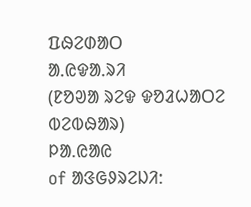ᱯᱷᱮᱰᱟᱛ
ᱟᱹᱭᱫᱟᱹᱨᱤ
(ᱱᱚᱣᱟ ᱨᱮᱫ ᱫᱚᱲᱦᱟᱛᱮ ᱵᱮᱵᱷᱟᱨ)
ᱞᱟ.ᱭᱟᱭ
of ᱟᱝᱜᱽᱨᱮᱡᱤ: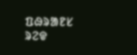ᱯᱷᱨᱟᱱᱥ
ᱨᱮᱫ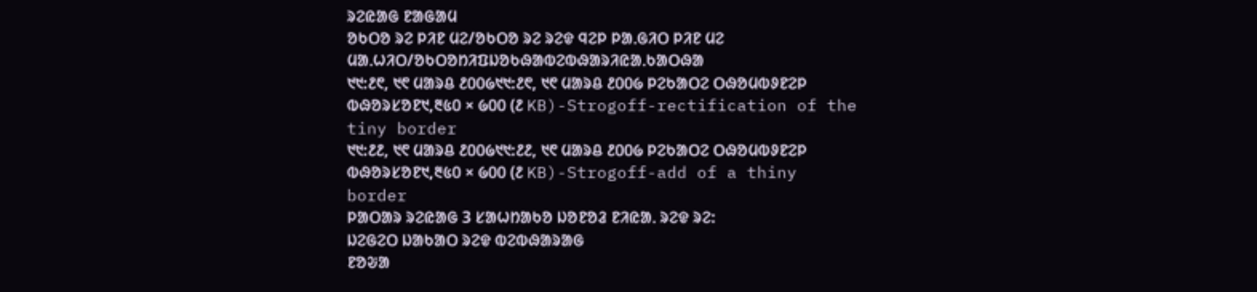ᱨᱮᱭᱟᱜ ᱱᱟᱜᱟᱢ
ᱚᱠᱛᱚ ᱨᱮ ᱞᱤᱱ ᱢᱮ/ᱚᱠᱛᱚ ᱨᱮ ᱨᱮᱫ ᱧᱮᱞ ᱞᱟᱹᱜᱤᱛ ᱞᱤᱱ ᱢᱮ
ᱢᱟᱹᱦᱤᱛ/ᱚᱠᱛᱚᱴᱤᱯᱡᱚᱠᱷᱟᱵᱮᱵᱷᱟᱨᱤᱭᱟᱹᱠᱟᱛᱷᱟ
᱑᱑:᱒᱖, ᱑᱖ ᱢᱟᱨᱪ ᱒᱐᱐᱙᱑᱑:᱒᱖, ᱑᱖ ᱢᱟᱨᱪ ᱒᱐᱐᱙ ᱞᱮᱠᱟᱛᱮ ᱛᱷᱚᱢᱵᱽᱱᱮᱞ ᱵᱷᱚᱨᱥᱚᱱ᱑,᱓᱕᱐ × ᱙᱐᱐ (᱒ KB)-Strogoff-rectification of the tiny border
᱑᱑:᱒᱒, ᱑᱖ ᱢᱟᱨᱪ ᱒᱐᱐᱙᱑᱑:᱒᱒, ᱑᱖ ᱢᱟᱨᱪ ᱒᱐᱐᱙ ᱞᱮᱠᱟᱛᱮ ᱛᱷᱚᱢᱵᱽᱱᱮᱞ ᱵᱷᱚᱨᱥᱚᱱ᱑,᱓᱕᱐ × ᱙᱐᱐ (᱒ KB)-Strogoff-add of a thiny border
ᱞᱟᱛᱟᱨ ᱨᱮᱭᱟᱜ 3 ᱥᱟᱦᱴᱟᱠᱚ ᱡᱚᱱᱚᱲ ᱱᱤᱭᱟᱹ ᱨᱮᱫ ᱨᱮ:
ᱡᱮᱜᱮᱛ ᱡᱟᱠᱟᱛ ᱨᱮᱫ ᱵᱮᱵᱷᱟᱨᱟᱜ
ᱱᱚᱶᱟ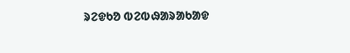ᱨᱮᱫᱠᱚ ᱵᱮᱵᱷᱟᱨᱟᱠᱟᱫ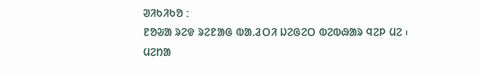ᱣᱤᱠᱤᱠᱚ :
ᱱᱚᱶᱟ ᱨᱮᱫ ᱨᱮᱱᱟᱜ ᱵᱟᱹᱲᱛᱤ ᱡᱮᱜᱮᱛ ᱵᱮᱵᱷᱟᱨ ᱧᱮᱞ ᱢᱮ ᱾
ᱢᱮᱴᱟ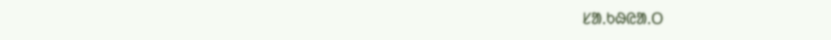ᱥᱟᱹᱠᱷᱭᱟᱹᱛ